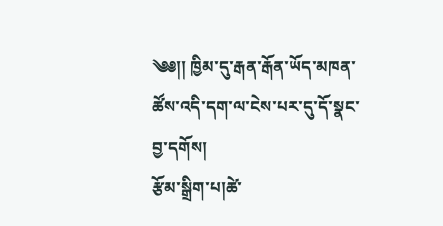༄༅།། ཁྱིམ་དུ་རྒན་རྒོན་ཡོད་མཁན་ཚོས་འདི་དག་ལ་ངེས་པར་དུ་དོ་སྣང་བྱ་དགོས།
རྩོམ་སྒྲིག་པ།ཚེ་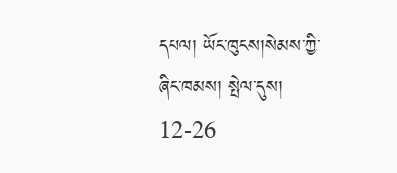དཔལ། ཡོང་ཁུངས།སེམས་ཀྱི་ཞིང་ཁམས། སྤེལ་དུས། 12-26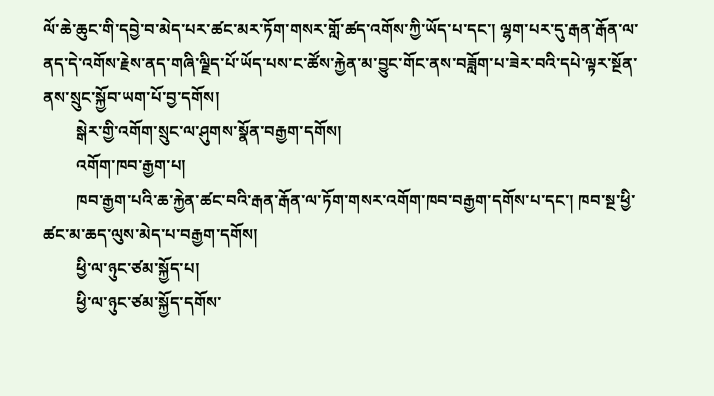ལོ་ཆེ་ཆུང་གི་དབྱེ་བ་མེད་པར་ཚང་མར་ཏོག་གསར་གློ་ཚད་འགོས་ཀྱི་ཡོད་པ་དང་། ལྷག་པར་དུ་རྒན་རྒོན་ལ་ནད་དེ་འགོས་རྗེས་ནད་གཞི་ལྗིད་པོ་ཡོད་པས་ང་ཚོས་རྐྱེན་མ་བྱུང་གོང་ནས་བཟློག་པ་ཟེར་བའི་དཔེ་ལྟར་སྔོན་ནས་སྲུང་སྐྱོབ་ཡག་པོ་བྱ་དགོས།
        སྒེར་གྱི་འགོག་སྲུང་ལ་ཤུགས་སྣོན་བརྒྱག་དགོས།
        འགོག་ཁབ་རྒྱག་པ།
        ཁབ་རྒྱག་པའི་ཆ་རྐྱེན་ཚང་བའི་རྒན་རྒོན་ལ་ཏོག་གསར་འགོག་ཁབ་བརྒྱག་དགོས་པ་དང་། ཁབ་སྔ་ཕྱི་ཚང་མ་ཆད་ལུས་མེད་པ་བརྒྱག་དགོས།
        ཕྱི་ལ་ཉུང་ཙམ་སྐྱོད་པ།
        ཕྱི་ལ་ཉུང་ཙམ་སྐྱོད་དགོས་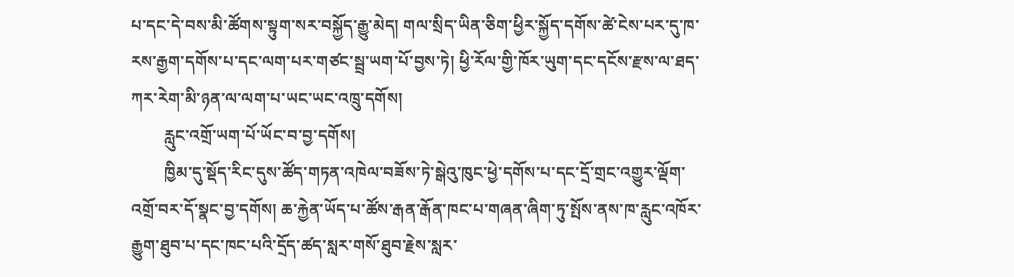པ་དང་དེ་བས་མི་ཚོགས་སྟུག་སར་བསྐྱོད་རྒྱུ་མེད། གལ་སྲིད་ཡིན་ཅིག་ཕྱིར་སྐྱོད་དགོས་ཚེ་ངེས་པར་དུ་ཁ་རས་རྒྱག་དགོས་པ་དང་ལག་པར་གཙང་སྦྲ་ཡག་པོ་བྱས་ཏེ། ཕྱི་རོལ་གྱི་ཁོར་ཡུག་དང་དངོས་རྫས་ལ་ཐད་ཀར་རེག་མི་ཉན་ལ་ལག་པ་ཡང་ཡང་འཁྲུ་དགོས།
        རླུང་འགྲོ་ཡག་པོ་ཡོང་བ་བྱ་དགོས།
        ཁྱིམ་དུ་སྡོད་རིང་དུས་ཚོད་གཏན་འཁེལ་བཟོས་ཏེ་སྒེའུ་ཁུང་ཕྱེ་དགོས་པ་དང་དྲོ་གྲང་འགྱུར་ལྡོག་འགྲོ་བར་དོ་སྣང་བྱ་དགོས། ཆ་རྐྱེན་ཡོད་པ་ཚོས་རྒན་རྒོན་ཁང་པ་གཞན་ཞིག་ཏུ་སྤོས་ནས་ཁ་རླུང་འཁོར་རྒྱུག་ཐུབ་པ་དང་ཁང་པའི་དྲོད་ཚད་སླར་གསོ་ཐུབ་རྗེས་སླར་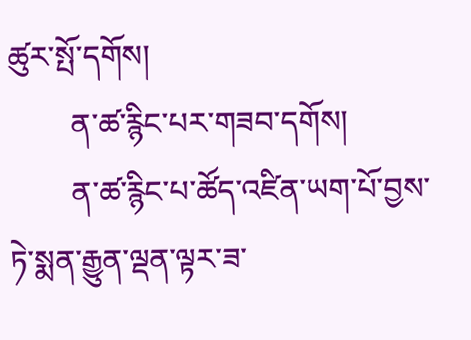ཚུར་སྤོ་དགོས།
        ན་ཚ་རྙིང་པར་གཟབ་དགོས།
        ན་ཚ་རྙིང་པ་ཚོད་འཛིན་ཡག་པོ་བྱས་ཏེ་སྨན་རྒྱུན་ལྡན་ལྟར་ཟ་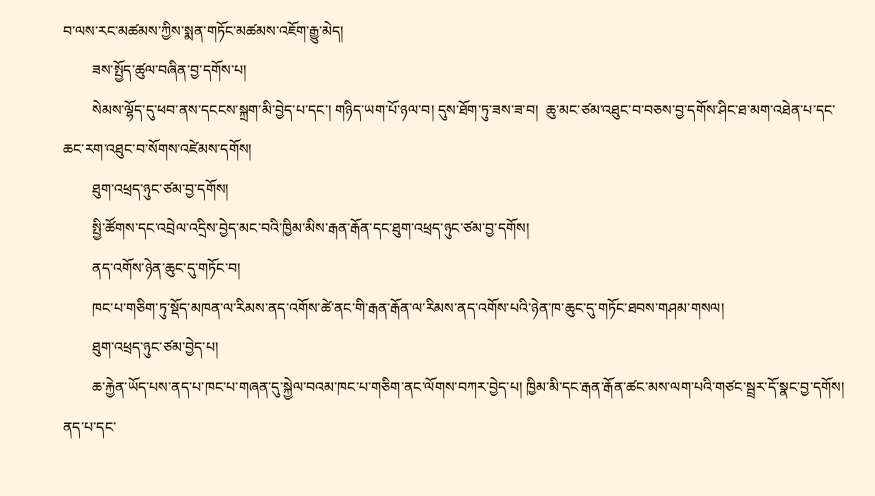བ་ལས་རང་མཚམས་ཀྱིས་སྨན་གཏོང་མཚམས་འཇོག་རྒྱུ་མེད།
        ཟས་སྤྱོད་ཚུལ་བཞིན་བྱ་དགོས་པ།
        སེམས་ལྷོད་དུ་ཕབ་ནས་དངངས་སྐྲག་མི་བྱེད་པ་དང་། གཉིད་ཡག་པོ་ཉལ་བ། དུས་ཐོག་ཏུ་ཟས་ཟ་བ།  ཆུ་མང་ཙམ་འཐུང་བ་བཅས་བྱ་དགོས་ཤིང་ཐ་མག་འཐེན་པ་དང་ཆང་རག་འཐུང་བ་སོགས་འཛེམས་དགོས།
        ཐུག་འཕྲད་ཉུང་ཙམ་བྱ་དགོས།
        སྤྱི་ཚོགས་དང་འབྲེལ་འདྲིས་བྱེད་མང་བའི་ཁྱིམ་མིས་རྒན་རྒོན་དང་ཐུག་འཕྲད་ཉུང་ཙམ་བྱ་དགོས།
        ནད་འགོས་ཉེན་ཆུང་དུ་གཏོང་བ།
        ཁང་པ་གཅིག་ཏུ་སྡོད་མཁན་ལ་རིམས་ནད་འགོས་ཚེ་ནང་གི་རྒན་རྒོན་ལ་རིམས་ནད་འགོས་པའི་ཉེན་ཁ་ཆུང་དུ་གཏོང་ཐབས་གཤམ་གསལ།
        ཐུག་འཕྲད་ཉུང་ཙམ་བྱེད་པ།
        ཆ་རྐྱེན་ཡོད་པས་ནད་པ་ཁང་པ་གཞན་དུ་སྐྱེལ་བའམ་ཁང་པ་གཅིག་ནང་ལོགས་བཀར་བྱེད་པ། ཁྱིམ་མི་དང་རྒན་རྒོན་ཚང་མས་ལག་པའི་གཙང་སྦྲར་དོ་སྣང་བྱ་དགོས། ནད་པ་དང་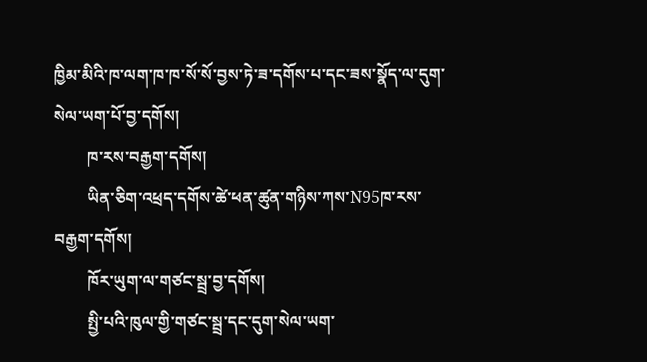ཁྱིམ་མིའི་ཁ་ལག་ཁ་ཁ་སོ་སོ་བྱས་ཏེ་ཟ་དགོས་པ་དང་ཟས་སྣོད་ལ་དུག་སེལ་ཡག་པོ་བྱ་དགོས།
        ཁ་རས་བརྒྱག་དགོས།
        ཡིན་ཅིག་འཕྲད་དགོས་ཚེ་ཕན་ཚུན་གཉིས་ཀས་N95ཁ་རས་བརྒྱག་དགོས།
        ཁོར་ཡུག་ལ་གཙང་སྦྲ་བྱ་དགོས།
        སྤྱི་པའི་ཁུལ་གྱི་གཙང་སྦྲ་དང་དུག་སེལ་ཡག་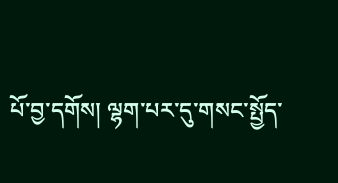པོ་བྱ་དགོས། ལྷག་པར་དུ་གསང་སྤྱོད་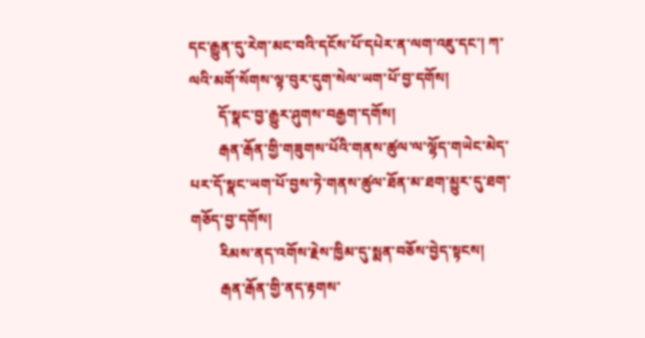དང་རྒྱུན་དུ་རེག་མང་བའི་དངོས་པོ་དཔེར་ན་ལག་འཇུ་དང་། ཀ་ལའི་མགོ་སོགས་ལྟ་བུར་དུག་སེལ་ཡག་པོ་བྱ་དགོས།
        དོ་སྣང་བྱ་རྒྱུར་ཤུགས་བརྒྱག་དགོས།
        རྒན་རྒོན་གྱི་གཟུགས་པོའི་གནས་ཚུལ་ལ་ལྷོད་གཡེང་མེད་པར་དོ་སྣང་ཡག་པོ་བྱས་ཏེ་གནས་ཚུལ་ཐོན་མ་ཐག་མྱུར་དུ་ཐག་གཅོད་བྱ་དགོས།
        རིམས་ནད་འགོས་རྗེས་ཁྱིམ་དུ་སྨན་བཅོས་བྱེད་སྟངས།
        རྒན་རྒོན་གྱི་ནད་རྟགས་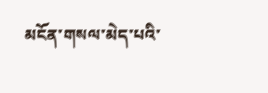མངོན་གསལ་མེད་པའི་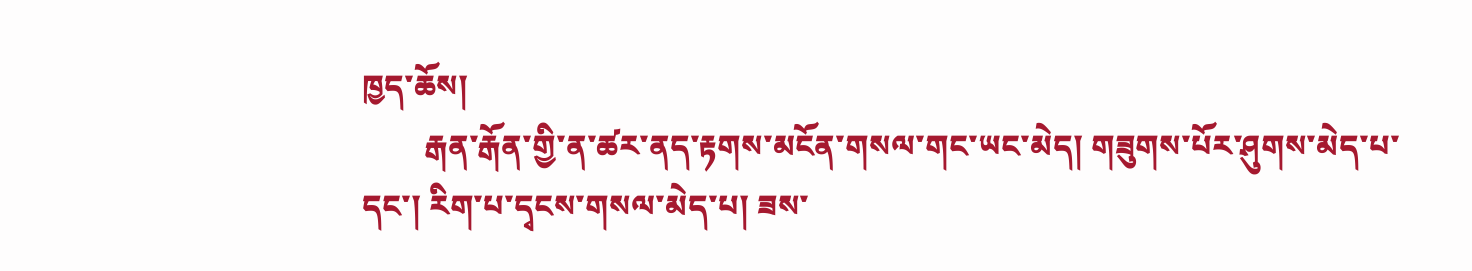ཁྱད་ཆོས།
        རྒན་རྒོན་གྱི་ན་ཚར་ནད་རྟགས་མངོན་གསལ་གང་ཡང་མེད། གཟུགས་པོར་ཤུགས་མེད་པ་དང་། རིག་པ་དྭངས་གསལ་མེད་པ། ཟས་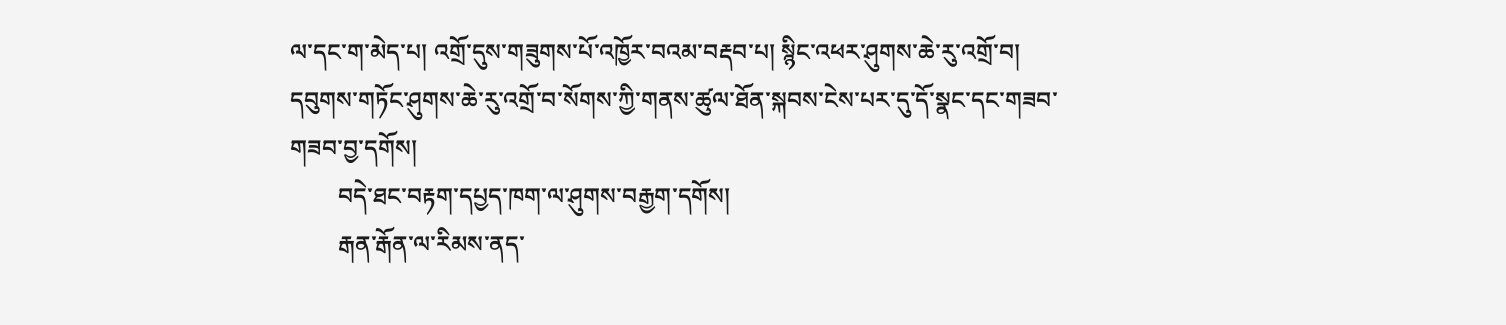ལ་དང་ག་མེད་པ། འགྲོ་དུས་གཟུགས་པོ་འཁྱོར་བའམ་བརྡབ་པ། སྙིང་འཕར་ཤུགས་ཆེ་རུ་འགྲོ་བ། དབུགས་གཏོང་ཤུགས་ཆེ་རུ་འགྲོ་བ་སོགས་ཀྱི་གནས་ཚུལ་ཐོན་སྐབས་ངེས་པར་དུ་དོ་སྣང་དང་གཟབ་གཟབ་བྱ་དགོས།
        བདེ་ཐང་བརྟག་དཔྱད་ཁག་ལ་ཤུགས་བརྒྱག་དགོས།
        རྒན་རྒོན་ལ་རིམས་ནད་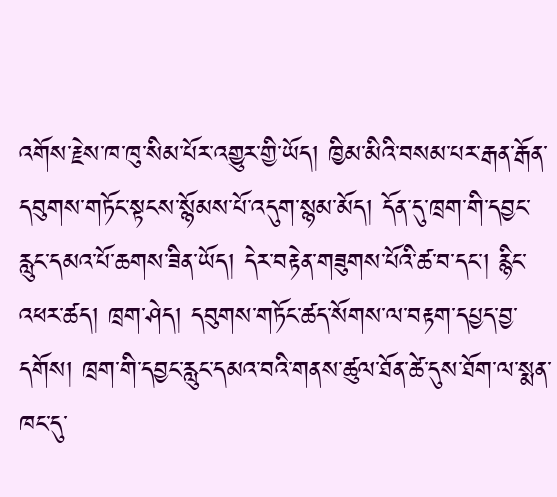འགོས་རྗེས་ཁ་ཁུ་སིམ་པོར་འགྱུར་གྱི་ཡོད། ཁྱིམ་མིའི་བསམ་པར་རྒན་རྒོན་དབུགས་གཏོང་སྟངས་སྙོམས་པོ་འདུག་སྙམ་མོད། དོན་དུ་ཁྲག་གི་དབྱང་རླུང་དམའ་པོ་ཆགས་ཟིན་ཡོད། དེར་བརྟེན་གཟུགས་པོའི་ཚ་བ་དང་། རྙིང་འཕར་ཚད། ཁྲག་ཤེད། དབུགས་གཏོང་ཚད་སོགས་ལ་བརྟག་དཔྱད་བྱ་དགོས། ཁྲག་གི་དབྱང་རླུང་དམའ་བའི་གནས་ཚུལ་ཐོན་ཚེ་དུས་ཐོག་ལ་སྨན་ཁང་དུ་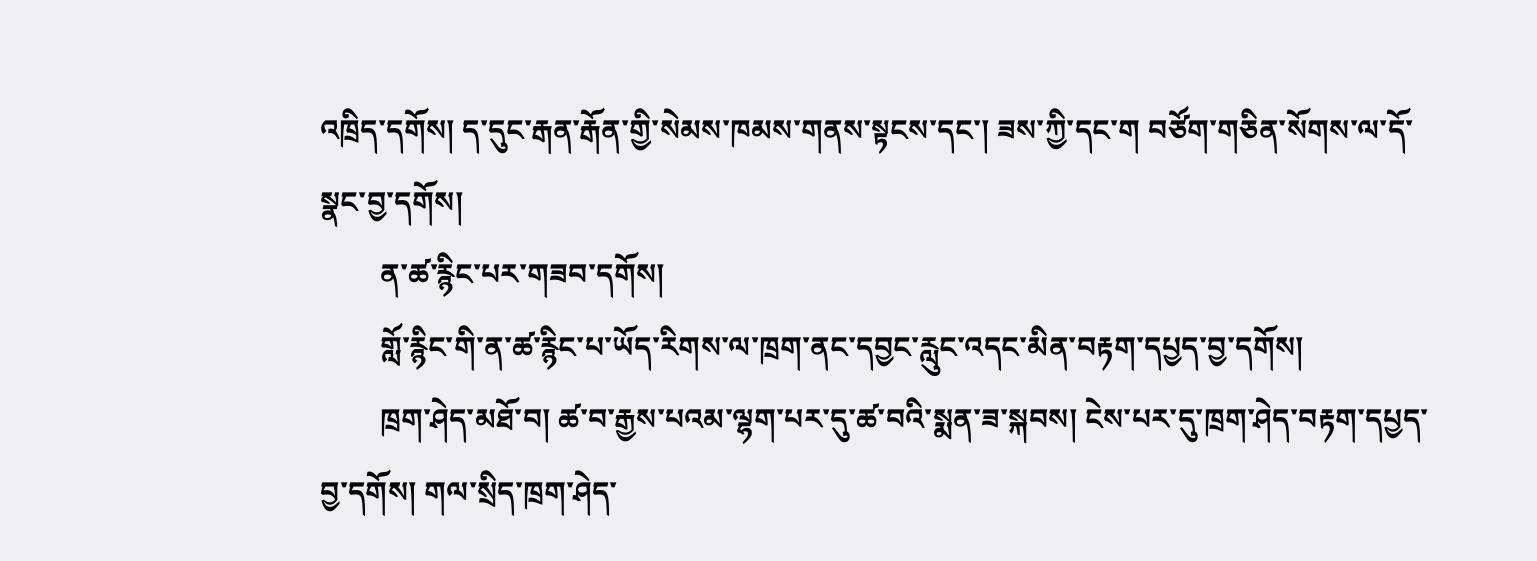འཁྲིད་དགོས། ད་དུང་རྒན་རྒོན་གྱི་སེམས་ཁམས་གནས་སྟངས་དང་། ཟས་ཀྱི་དང་ག བཙོག་གཅིན་སོགས་ལ་དོ་སྣང་བྱ་དགོས།
        ན་ཚ་རྙིང་པར་གཟབ་དགོས།
        གློ་རྙིང་གི་ན་ཚ་རྙིང་པ་ཡོད་རིགས་ལ་ཁྲག་ནང་དབྱང་རླུང་འདང་མིན་བརྟག་དཔྱད་བྱ་དགོས།
        ཁྲག་ཤེད་མཐོ་བ། ཚ་བ་རྒྱས་པའམ་ལྷག་པར་དུ་ཚ་བའི་སྨན་ཟ་སྐབས། ངེས་པར་དུ་ཁྲག་ཤེད་བརྟག་དཔྱད་བྱ་དགོས། གལ་སྲིད་ཁྲག་ཤེད་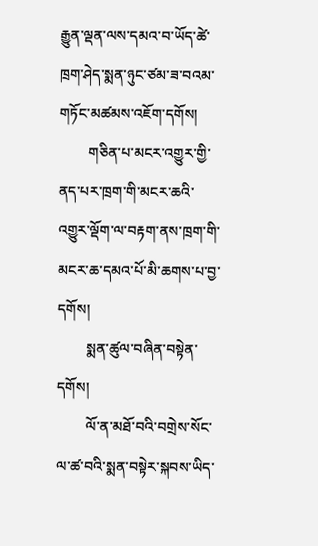རྒྱུན་ལྡན་ལས་དམའ་བ་ཡོད་ཚེ་ཁྲག་ཤེད་སྨན་ཉུང་ཙམ་ཟ་བའམ་གཏོང་མཚམས་འཇོག་དགོས།
        གཅིན་པ་མངར་འགྱུར་གྱི་ནད་པར་ཁྲག་གི་མངར་ཆའི་འགྱུར་ལྡོག་ལ་བརྟག་ནས་ཁྲག་གི་མངར་ཆ་དམའ་པོ་མི་ཆགས་པ་བྱ་དགོས།
        སྨན་ཚུལ་བཞིན་བསྟེན་དགོས།
        ལོ་ན་མཐོ་བའི་བགྲེས་སོང་ལ་ཚ་བའི་སྨན་བསྟེར་སྐབས་ཡིད་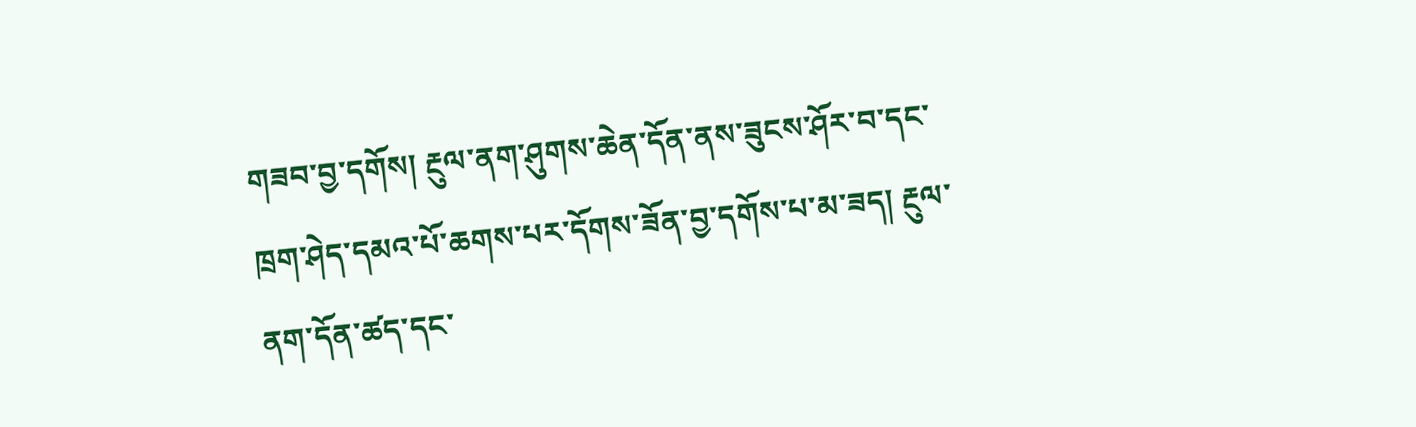གཟབ་བྱ་དགོས། རྔུལ་ནག་ཤུགས་ཆེན་དོན་ནས་ཟུངས་ཤོར་བ་དང་ཁྲག་ཤེད་དམའ་པོ་ཆགས་པར་དོགས་ཟོན་བྱ་དགོས་པ་མ་ཟད། རྔུལ་ནག་དོན་ཚད་དང་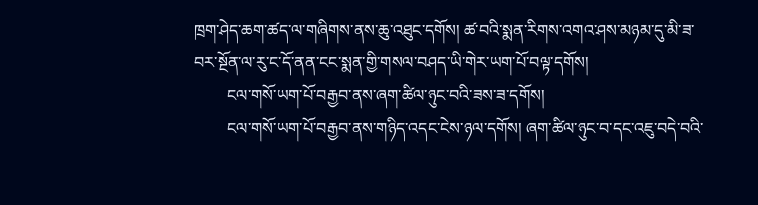ཁྲག་ཤེད་ཆག་ཚད་ལ་གཞིགས་ནས་ཆུ་འཐུང་དགོས། ཚ་བའི་སྨན་རིགས་འགའ་ཤས་མཉམ་དུ་མི་ཟ་བར་སྔོན་ལ་རུ་ང་དོ་ནན་ངང་སྨན་གྱི་གསལ་བཤད་ཡི་གེར་ཡག་པོ་བལྟ་དགོས།
        ངལ་གསོ་ཡག་པོ་བརྒྱབ་ནས་ཞག་ཚིལ་ཉུང་བའི་ཟས་ཟ་དགོས།
        ངལ་གསོ་ཡག་པོ་བརྒྱབ་ནས་གཉིད་འདང་ངེས་ཉལ་དགོས། ཞག་ཚིལ་ཉུང་བ་དང་འཇུ་བདེ་བའི་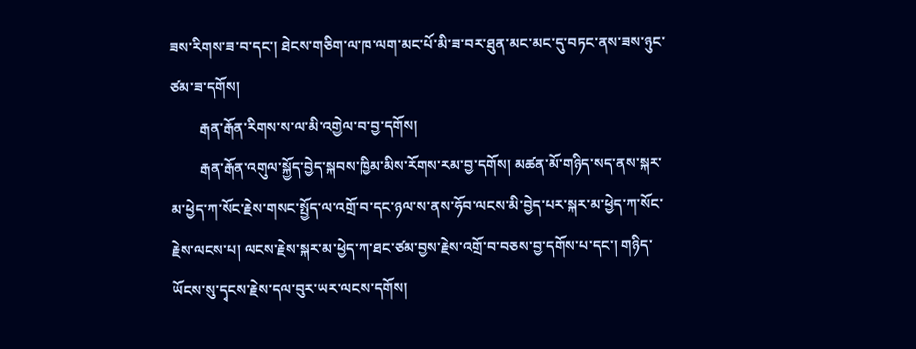ཟས་རིགས་ཟ་བ་དང་། ཐེངས་གཅིག་ལ་ཁ་ལག་མང་པོ་མི་ཟ་བར་ཐུན་མང་མང་དུ་བཏང་ནས་ཟས་ཉུང་ཙམ་ཟ་དགོས།
        རྒན་རྒོན་རིགས་ས་ལ་མི་འགྱེལ་བ་བྱ་དགོས།
        རྒན་རྒོན་འགུལ་སྐྱོད་བྱེད་སྐབས་ཁྱིམ་མིས་རོགས་རམ་བྱ་དགོས། མཚན་མོ་གཉིད་སད་ནས་སྐར་མ་ཕྱེད་ཀ་སོང་རྗེས་གསང་སྤྱོད་ལ་འགྲོ་བ་དང་ཉལ་ས་ནས་ཧོབ་ལངས་མི་བྱེད་པར་སྐར་མ་ཕྱེད་ཀ་སོང་རྗེས་ལངས་པ། ལངས་རྗེས་སྐར་མ་ཕྱེད་ཀ་ཐང་ཙམ་བྱས་རྗེས་འགྲོ་བ་བཅས་བྱ་དགོས་པ་དང་། གཉིད་ཡོངས་སུ་དྭངས་རྗེས་དལ་བུར་ཡར་ལངས་དགོས།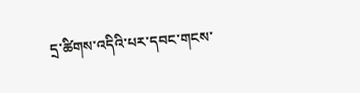དྲ་ཚིགས་འདིའི་པར་དབང་གངས་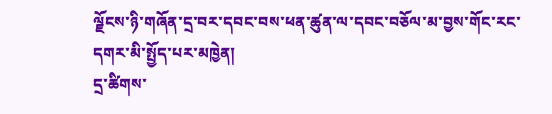ལྗོངས་ཉི་གཞོན་དྲ་བར་དབང་བས་ཕན་ཚུན་ལ་དབང་བཅོལ་མ་བྱས་གོང་རང་དགར་མི་སྤྱོད་པར་མཁྱེན།
དྲ་ཚིགས་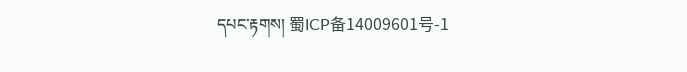དཔང་རྟགས། 蜀ICP备14009601号-1